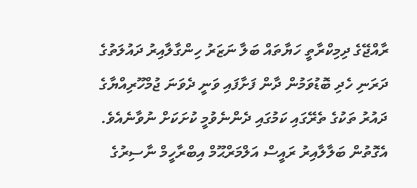ރާއްޖޭގެ ދިމިކްރާތީ ހަޔާތައް ބަލާ ނަޒަރު ހިންގާލާއިރު ދައުލަތުގެ ދަރަނި ހެދި ބޮޑުވަމުން ދާން ފަށާފައި ވަނީ ދެވަނަ ޖުމްހޫރިއްޔާގެ ދައުރު ތަކުގެ ތެރޭގައި ކަމުގައި ދެންނެވުމީ ކުށަކަށް ނުވާނެއެވެ. އެގޮތުން ބަލާލާއިރު ރައީސް އަލްމަރްޙޫމް އިބްރާހީމް ނާސިރުގެ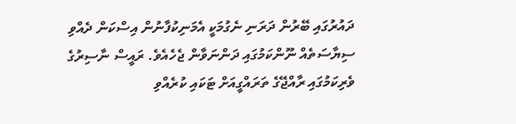ދައުރުގައި ބޭރުން ދަރަނި ނެގުމަކީ އެމަނިކުފާނުން އިސްކަން ދެއްވި ސިޔާސަތެއް ނޫންކަމުގައި ދަންނަވާން ޖެހެއެވެ. ރައީސް ނާސިރުގެ ވެރިކަމުގައި ރާއްޖޭގެ ތަރައްގީއަށް ޓަކައި ކުރެއްވި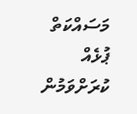މަސައްކަތް ޕުޅެއް ކުރަށްވަމުން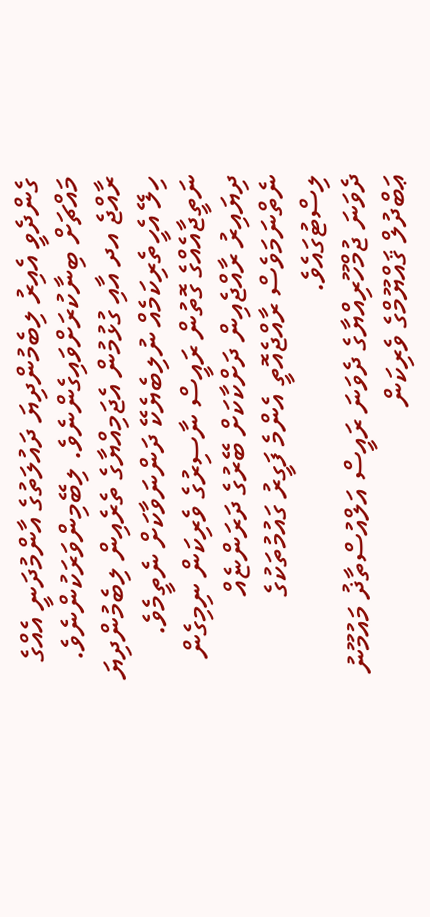ގެންދެވީ އެއިރު ލިބެމުންދިޔަ ދައުލަތުގެ އާންމުދަނީ އެއްގެ މައްޗަށް ބިނާކުރަށްވައިގެންނެވެ. ލިބޭމިންވަރަކުންނެވެ. ރާއްޖެ އދ އާއި ގުޅުމުން އެޖަމިއްޔާގެ ތެރެއިން ލިބެމުންދިޔަ ހިލޭ އެހީތެރިކަމެއް ނުލިބެޔެކޭ ދަންނަވާކަށް ނެތީމެވެ. ނަތީޖާއެއްގެ ގޮތުން ރައީސް ނާސިރުގެ ވެރިކަން ނިމިގެން ދިޔައިރު ރާއްޖެއިން ދަށްކާކަށް ބޭރުގެ ދަރަންޏެއް ނެތްނަމަވެސް ރާއްޖެއޮތީ އެންމެ ފަގީރު ގައުމުތަކުގެ ލިސްޓުގައެވެ.
ދެވަނަ ޖުމްހޫރިއްޔާގެ ދެވަނަ ރައީސް އަލްއުސްތާޛު މައުމޫނު ޢަބްދުލް ޤައްޔޫމްގެ ވެރިކަން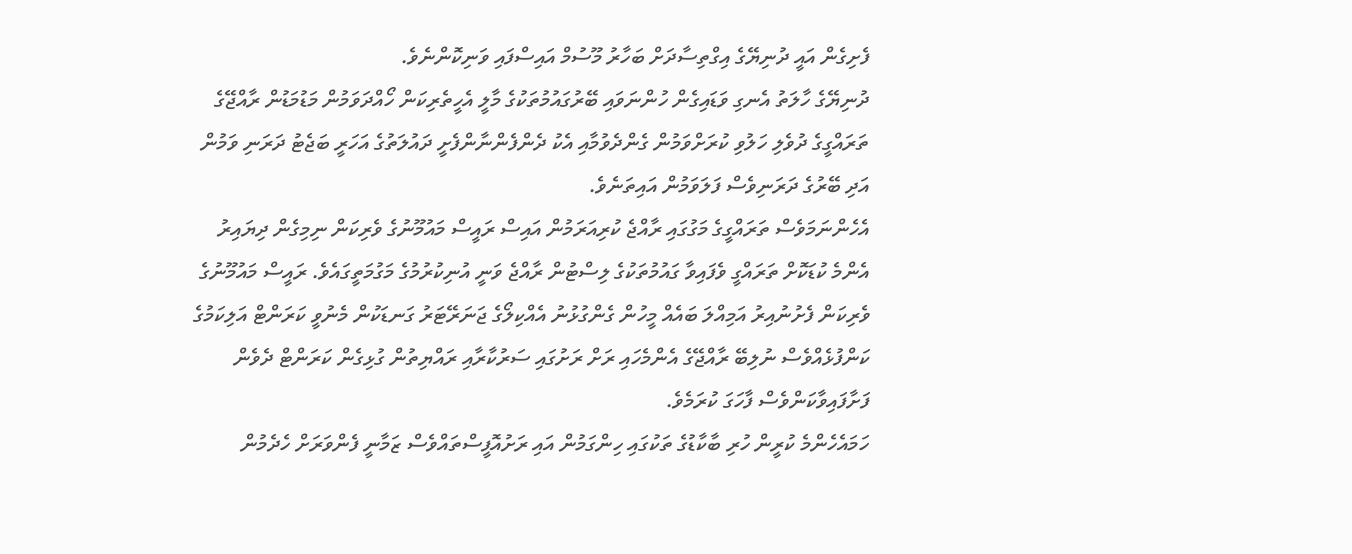ފެށިގެން އައީ ދުނިޔޭގެ އިގްތިސާދަށް ބަހާރު މޫސުމް އައިސްފައި ވަނިކޮންނެވެ.
ދުނިޔޭގެ ހާލަތު އެނގި ވަޑައިގެން ހުންނަވައި ބޭރުގައުމުތަކުގެ މާލީ އެހީތެރިކަން ހޯއްދަވަމުން މަޑުމަޑުން ރާއްޖޭގެ ތަރައްގީގެ ދުވެލި ހަލުވި ކުރަށްވަމުން ގެންދެވުމާއި އެކު ދެންފެންނާންފެށީ ދައުލަތުގެ އަހަރީ ބަޖެޓު ދަރަނި ވަމުން އަދި ބޭރުގެ ދަރަނިވެސް ފަލަވަމުން އައިތަނެވެ.
އެހެންނަމަވެސް ތަރައްގީގެ މަގުގައި ރާއްޖެ ކުރިއަރަމުން އައިސް ރައީސް މައުމޫނުގެ ވެރިކަން ނިމިގެން ދިޔައިރު އެންމެ ކުޑަކޮށް ތަރައްގީ ވެފައިވާ ގައުމުތަކުގެ ލިސްޓުން ރާއްޖެ ވަނީ އުނިކުރުމުގެ މަގުމަތީގައެވެ. ރައީސް މައުމޫނުގެ ވެރިކަން ފެށުނުއިރު އަމިއްލަ ބައެއް މީހުން ގެންގުޅުނު އެއްކިލޯގެ ޖަނަރޭޓަރު ގަނޑަކުން މެނުވީ ކަރަންޓް އަލިކަމުގެ ކަންފުޅެއްވެސް ނުލިބޭ ރާއްޖޭގެ އެންމެހައި ރަށް ރަށުގައި ސަރުކާރާއި ރައްޔިތުން ގުޅިގެން ކަރަންޓް ދެވެން ފަށާފައިވާކަންވެސް ފާހަގަ ކުރަމެވެ.
ހަމައެހެންމެ ކުރީން ހުރި ބާކާޑުގެ ތަކުގައި ހިންގަމުން އައި ރަށުއޮފީސްތައްވެސް ޒަމާނީ ފެންވަރަށް ހެދެމުން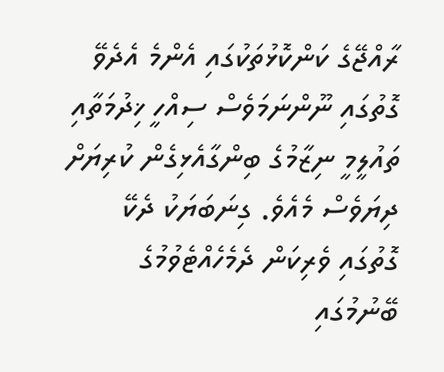ރާއްޖޭގެ ކަންކޮޅުތަކުގައި އެންމެ އެދެވޭ ގޮތުގައި ނޫންނަމަވެސް ސިއްހީ ޚިދުމަތާއި ތައުލީމީ ނިޒާމުގެ ބިންގާއެޅިގެން ކުރިޔަށް ދިޔަވެސް މެއެވެ. ގިނަބަޔަކު ދެކޭ ގޮތުގައި ވެރިކަން ދެމެހެއްޓެވުމުގެ ބޭނުމުގައި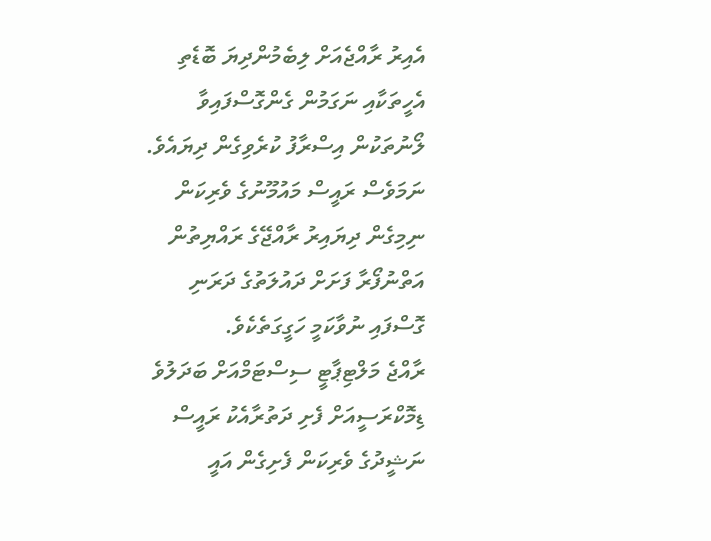އެއިރު ރާއްޖެއަށް ލިބެމުންދިޔަ ބޮޑެތި އެހީތަކާއި ނަގަމުން ގެންގޮސްފައިވާ ލޯނުތަކުން އިސްރާފު ކުރެވިގެން ދިޔައެވެ. ނަމަވެސް ރައީސް މައުމޫނުގެ ވެރިކަން ނިމިގެން ދިޔައިރު ރާއްޖޭގެ ރައްޔިތުން އަތްނުފޯރާ ފަށަށް ދައުލަތުގެ ދަރަނި ގޮސްފައި ނުވާކަމީ ހަގީގަތެކެވެ.
ރާއްޖެ މަލްޓިޕާޓީ ސިސްޓަމްއަށް ބަދަލުވެ ޑިމޮކްރަސީއަށް ފެށި ދަތުރާއެކު ރައީސް ނަޝީދުގެ ވެރިކަން ފެށިގެން އައީ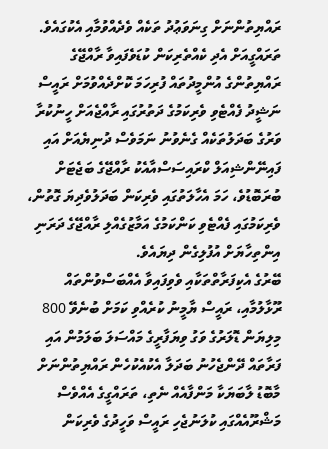ރައްޔިތުންނަށް ގިނަވަޢުދު ތަކެއް ވެދެއްވުމާއި އެކުގައެވެ. ތަރައްގީއަށް އެދި ކެއްތެރިކަން ކުޑަވެފައިވާ ރާއްޖޭގެ ރައްޔިތުންގެ އުންމީދުތައް ފުރިހަމަ ކޮށްދެއްވުމަށް ރައީސް ނަޝީދު ފެއްޓެވި ވެރިކަމުގެ ދަތުރުގައި ރާއްޖެއަށް ހީނުކުރާ ވަރުގެ ބަދަލުތަކެއް ގެނެވުނު ނަމަވެސް ދުނިޔެއަށް އައި ފައިނޭންޝިއަލް ކްރައިސަސްއާއެކު ރާއްޖޭގެ ބަޖެޓަށް ބުރަބޮޑުވެ، ހަމަ އެހާލަތުގައި ވެރިކަން ބަދަލުވެދިޔަ ގޮތުން، ވެރިކަމުގައި ފެއްޓެވި ކަންކަމުގެ އަމާޒުގެއްލި ރާއްޖޭގެ ދަރަނި އިންތިހާޔަށް އުފުލިގެން ދިޔައެވެ.
ބޭރުގެ އެކިފަރާތްތަކާއި ވެވިފައިވާ އެއްބަސްވުންތައް ރޫޅާލުމާއި، ރައީސް ޔާމީނު ކުރެއްވި ކަމަށް ބުނެވޭ 800 މިލިޔަން ޑޮލަރުގެ ވަގު ވިޔަފާރީގެ މައްސަލަ ބަލަމުން އައި ފަރާތައް ދޭންޖެހުނު ބަދަލާ އެކުއެކުހެން ރައްޔިތުންނަށް މާބޮޑު ލާބަޔަކާ މަންފާއެއް ނެތި، ތަރައްގީގެ އެއްވެސް މަޝްރޫއެއްގައި ކުލަނުޖެހި ރައީސް ވަހީދުގެ ވެރިކަން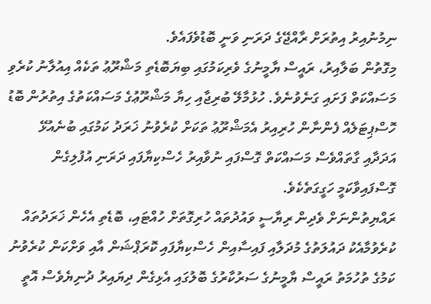ނިމުނުއިރު އިތުރަށް ރާއްޖޭގެ ދަރަނި ވަނީ ބޮޑުވެފައެވެ.
މިގޮތުން ބަލާއިރު، ރައީސް ޔާމީނުގެ ވެރިކަމުގައި ބިޔަބޮޑެތި މަޝްރޫޢު ތަކެއް އިއުލާނު ކުރެވި މަސައްކަތް ފަށައި ގަނެވުނެވެ. ހުޅުމާލޭ ބުރިޖާއި ހިޔާ މަޝްރޫޢުގެ މަސައްކަތުގެ އިތުރުން ބޮޑު ހޮސްޕިޓަލެއް ފެންނާން ހުރިއިރު އެމަޝްރޫޢު ތަކަށް ކުރެވުނު ޚަރަދު ކަމުގައި ބުނެއުޅޭ އަދަދާއި ގާތައްވެސް މަސައްކަތް ގޮސްފައި ނުވާއިރު ހެސްކިޔާފައި ދަރަނި އުފުލިގެން ގޮސްފައިވާކަމީ ހަގީގަތެކެވެ.
ރައްޔިތުންނަށް ވެދިން ރިޔާސީ ވައުދުތައް ހުރިގޮތަށް ހުއްޓައި، ބޮޑެތި އެހެން ޚަރަދުތައް ކުރެވުމާއެކު ދައުލަތުގެ މުދަލާއި ފައިސާއިން ހެސްކިޔާފައި ކޮރަޕްޝަން އާއި ވަށްކަން ކުރެވުނު ކަމުގެ ތުހުމަތު ރައީސް ޔާމީނުގެ ސަރުކާރުގެ ބޮލުގައި އެޅިގެން ދިޔައިރު ދުނިޔެވެސް އޮތީ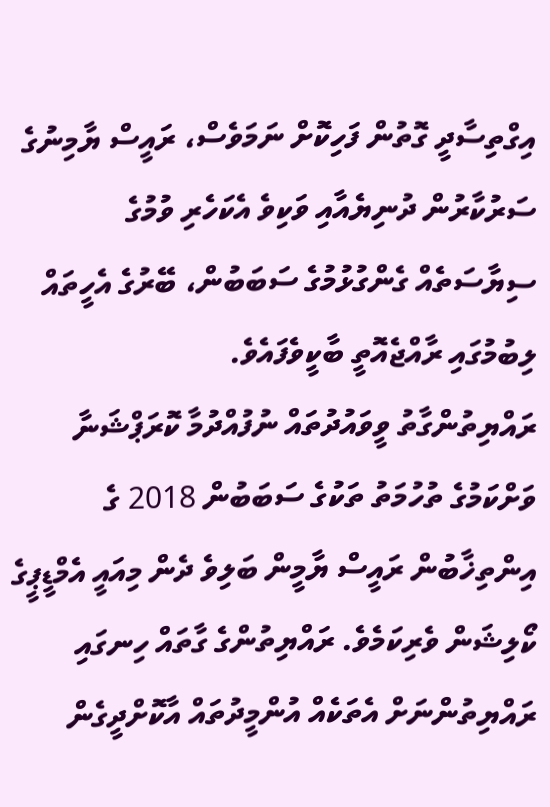އިގްތިސާދީ ގޮތުން ފަހިކޮށް ނަމަވެސް، ރައީސް ޔާމިނުގެ ސަރުކާރުން ދުނިޔެއާއި ވަކިވެ އެކަހެރި ވުމުގެ ސިޔާސަތެއް ގެންގުޅުމުގެ ސަބަބުން، ބޭރުގެ އެހީތައް ލިބުމުގައި ރާއްޖެއޮތީ ބާކީވެފައެވެ.
ރައްޔިތުންގާތު ވީވައުދުތައް ނުފުއްދުމާ ކޮރަޕްޝަނާ ވަށްކަމުގެ ތުހުމަތު ތަކުގެ ސަބަބުން 2018 ގެ އިންތިޚާބުން ރައީސް ޔާމީން ބަލިވެ ދެން މިއައީ އެމްޑީޕީގެ ކޯލިޝަން ވެރިކަމެވެ. ރައްޔިތުންގެ ގާތައް ހިނގައި ރައްޔިތުންނަށް އެތަކެއް އުންމީދުތައް އާކޮށްދީގެން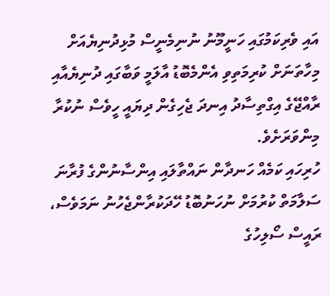އައި ވެރިކަމުގައި ހަނީމޫނު ނުނިމެނީސް މުޅިދުނިޔެއަށް މިހާތަނަށް ކުރިމަތިވި އެންމެބޮޑު އާލަމީ ވަބާގައި ދުނިޔެއާއި ރާއްޖޭގެ އިގްތިސާދު އިނދަ ޖެހިގެން ދިޔައީ ހީވެސް ނުކުރާ މިންވަރަށެވެ.
ހުރިހައި ކަމެއް ހަނދާން ނައްތާލައި އިންސާނުންގެ ފުރާނަ ސަލާމަތް ކުރުމަށް ނުހަނުބޮޑު ހޭދަކުރާންޖެހުނު ނަމަވެސް، ރައީސް ސޯލިހުގެ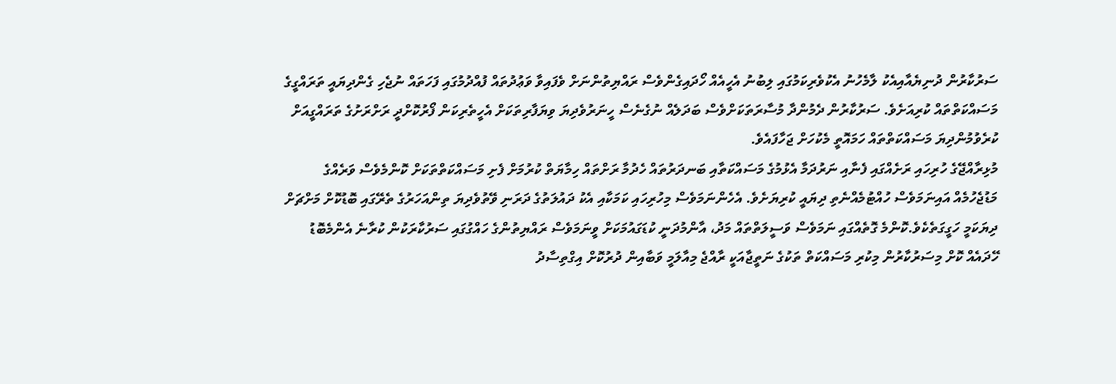ސަރުކާރުން ދުނިޔެއާއިއެކު ލާމެހުނު އެކުވެރިކަމުގައި ލިބުނު އެހީއެއް ހޯދައިގެންވެސް ރައްޔިތުންނަށް ވެފައިވާ ވަޢުދުތައް ފުއްދުމުގައި ފަހަތައް ނުޖެހި ގެންދިޔައީ ތަރައްގީގެ މަސައްކަތްތައް ކުރިއަށެވެ. ސަރުކާރުން ދެމުންދާ މުސާރަތަކަށްވެސް ބަދަލެއް ނުގެނެސް ހީނަރުވެދިޔަ ވިޔަފާރިތަކަށް އެހީތެރިކަން ފޯރުކޮށްދީ ރަށްރަށުގެ ތަރައްގީއަށް ކުރެވުމުންދިޔަ މަސައްކަތްތައް ހަމައޮތީ މެކުހަށް ޖަހާފައެވެ.
މުޅިރާއްޖޭގެ ހުރިހައި ރަށެއްގައި ފެނާއި ނަރުދަމާ އެޅުމުގެ މަސައްކަތާއި ބަނދަރުތައް ހެދުމާ ރަށްތައް ހިމާޔަތް ކުރުމަށް ފެށި މަސައްކަތްތަކަށް ކޮންމެވެސް ވަރެއްގެ މަޑުޖެހުމެއް އައިނަމަވެސް ހުއްޓުމެއްނެތި ދިޔައީ ކުރިޔަށެވެ. އެހެންނަމަވެސް މިހުރިހައި ކަމަކާއި އެކު ދައުލަތުގެ ދަރަނި ވޭތުވެދިޔަ ތިންއަހަރުގެ ތެރޭގައި ބޮޑުކޮށް މަށްޗަށް ދިޔަކަމީ ހަގީގަތެކެވެ.ކޮންމެ ގޮތެއްގައި ނަމަވެސް ވަސީލަތްތައް މަދު، އާންމުދަނީ ކުޑަގައުމަކަށް ވީނަމަވެސް ރައްޔިތުންގެ ހައްގުގައި ސަރުކާރަކުން ކުރާނެ އެންމެބޮޑު ހޭދައެއް ކޮށް މިސަރުކާރުން މިކުރި މަސައްކަތް ތަކުގެ ނަތީޖާއަކީ ރާއްޖެ މިއާލަމީ ވަބާއިން ދުރުކޮށް އިގްތިސާދު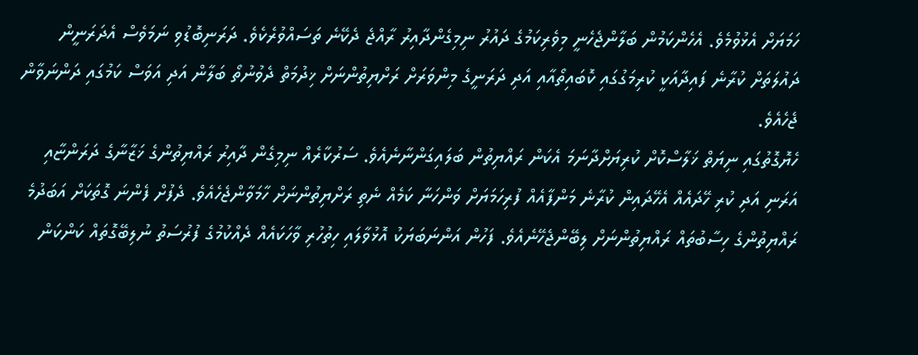ހަމަޔަށް އެޅުވުމެވެ. އެހެންކަމުން ބަލާންޖެހެނީ މިވެރިކަމުގެ ދައުރު ނިމިގެންދާއިރު ރާއްޖެ ދެކޭނެ ތަސައްވުރެކެވެ. ދަރަނިބޮޑުވި ނަމަވެސް އެދަރަނީން ދައުލަތަށް ކުރާނެ ފައިދާއަކީ ކުރިމަގުގައި ކޮބައިތޯއާއި އަދި ދަރަނީގެ މިންވަރަށް ރަށްޔިތުންނަށް ޚިދުމަތް ދެވުނުތޯ ބަލާން އަދި އަވަސް ކަމުގައި ދަންނަވާން ޖެހެއެވެ.
ހެޔޮގޮތުގައި ނިޔަތް ޚަލާސްކޮށް ކުރިޔަށްދާނަމަ އެކަން ރައްޔިތުން ބަލައިގަންނާނެއެވެ. ސަރުކާރެއް ނިމިގެން ދާއިރު ރައްޔިތުންގެ ޚަޒާނާގެ ދަރަންޏާއި އަރަނި އަދި ކުރި ހޭދައެއް އެހޭދައިން ކުރާނެ މަންފާއެއް ފުރިހަމަޔަށް ވަންހަނާ ކަމެއް ނެތި ރަށްޔިތުންނަށް ހާމަވާންޖެހެއެވެ. ދެފުށް ފެންނަ ގޮތަކަށް އަބަދުމެ ރައްޔިތުންގެ ހިސާބުތައް ރައްޔިތުންނަށް ލިބޭންޖެހޭނެއެވެ. ފަހުން އަންނަބަޔަކު އޮޅުވާލައި ހިތުހުރި ވާހަކައެއް ދެއްކުމުގެ ފުރުސަތު ނުލިބޭގޮތައް ކަންކަން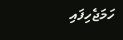ހަމަޖެހިފައި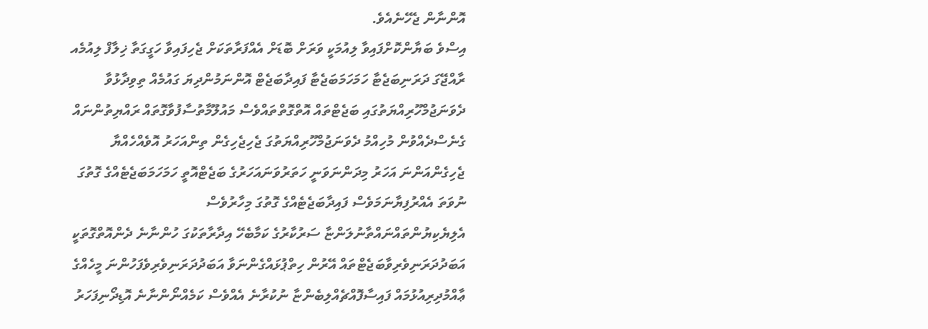އޮންނާން ޖެހޭނެއެވެ.
އިސްވެ ބަޔާންކޮށްފައިވާ ލިއުމަކީ ވަރަށް ބޮޑަށް އެއްފަރާތަކަށް ޖެހިފައިވާ ހަގީގަތާ ޚިލާފް ލިއުމެއ
ރާއްޖޭގަ ދަރަނިބަޖެޓާ ހަމަހަމަބަޖެޓާ ފައިދާބަޖެޓް އޮންނަމުންދިޔަ ގައުމެއް ތިވިދާޅުވާ ދެވަނަޖުމްހޫރިއްޔަތުގައި ބަޖެޓްތައް އޮތްގޮތްތައްވެސް މައުލޫމާތުސާފުވާގޮތައް ރައްޔިތުންނައް ގެނެސްދެއްވުން މުހިއްމު ދެވަނަޖުމްހޫރިއްޔަތުގަ ޖެހިޖެހިގެން ތިންއަހަރު އޮވެއްހެއްޔާ ޖެހިގެންއަންނަ އަހަރު މިދަންނަވަނީ ހަތަރުވަނައަހަރުގެ ބަޖެޓްއޮތީ ހަމަހަމަބަޖެޓެއްގެ ގޮތުގަ ނުވަތަ އެއްރުފިޔާނަމަވެސް ފައިދާބަޖެޓެއްގެ ގޮތުގަ މިހާރުވެސް އެލިޔެކިޔުންތައްނައްތާނުލަންޏާ ސަރުކާރުގެ ކަމާބެހޭ އިދާރާތަކުގަ ހުންނާނެ ދެންއޮތްގޮތަކީ އަބަދުދަރަނިވެރިވާބަޖެޓްތައް އޭރުން ހިތްޕުޅައްގެންނަވާ އަބަދުދަރަނިވެރިވެފަހުންނަ މީހެއްގެ ޢާއްމުދިރިއުޅުމައް ފައިސާފޮއްޗެއްލިބެންޏާ ނުކުރާނެ އެއްވެސް ކަމެއްނޯންނާނެ އޮޑިދޯނިފަހަރު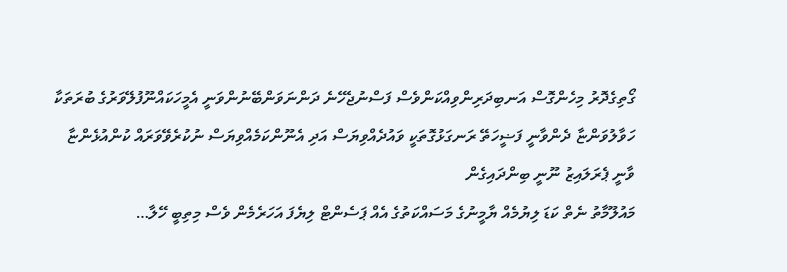ގޯތިގެދޮރު މިހެންގޮސް އަނބިދަރިންވިއްކަންވެސް ފަސްނުޖެހޭނެ ދަންނަވަންބޭނުންވަނީ އެމީހަކައްނޫފުލޭވަރުގެ ބުރަތަކާ ހަވާލުވަންޏާ ދެންވާނީ ފަޟީހަތޭ ރަނގަޅުގޮތަކީ ވައުދެއްވިޔަސް އަދި އެނޫންކަމެއްވިޔަސް ނުކުރެވޭވަރައް ކުންއުޅެންޏާ ވާނީ ޕެރަލައިޒު ނޫނީ ބިންދައިގެން
މައުލޫމާތު ނެތް ކަޑަ ލިޔުމެއް ޔާމީނުގެ މަސައްކަތުގެ އެއް ޕަސެންޓް ލިޔެފަ އަހަރެމެން ވެސް މިތިބީ ހޭލާ…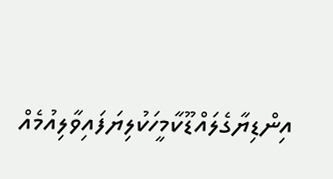އިންޑިޔާގެލައްޑޫކާމީހަކުލިޔަފައިވާލިއުމެއް